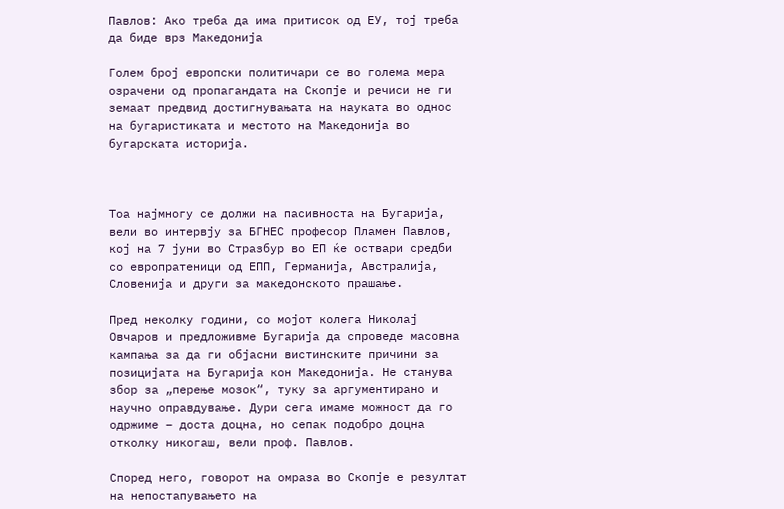Павлов: Ако треба да има притисок од ЕУ, тој треба да биде врз Македонија

Голем број европски политичари се во голема мера озрачени од пропагандата на Скопје и речиси не ги земаат предвид достигнувањата на науката во однос на бугаристиката и местото на Македонија во бугарската историја.



Тоа најмногу се должи на пасивноста на Бугарија, вели во интервју за БГНЕС професор Пламен Павлов, кој на 7 јуни во Стразбур во ЕП ќе оствари средби со европратеници од ЕПП, Германија, Австралија, Словенија и други за македонското прашање.

Пред неколку години, со мојот колега Николај Овчаров и предложивме Бугарија да спроведе масовна кампања за да ги објасни вистинските причини за позицијата на Бугарија кон Македонија. Не станува збор за „перење мозок“, туку за аргументирано и научно оправдување. Дури сега имаме можност да го одржиме – доста доцна, но сепак подобро доцна отколку никогаш, вели проф. Павлов.

Според него, говорот на омраза во Скопје е резултат на непостапувањето на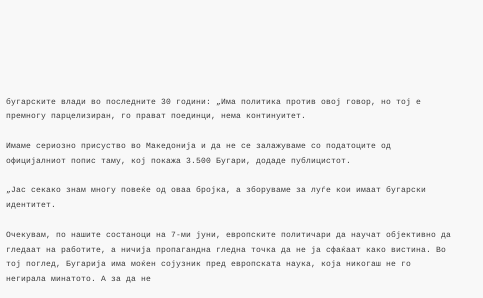бугарските влади во последните 30 години: „Има политика против овој говор, но тој е премногу парцелизиран, го прават поединци, нема континуитет.

Имаме сериозно присуство во Македонија и да не се залажуваме со податоците од официјалниот попис таму, кој покажа 3.500 Бугари, додаде публицистот.

„Јас секако знам многу повеќе од оваа бројка, а зборуваме за луѓе кои имаат бугарски идентитет.

Очекувам, по нашите состаноци на 7-ми јуни, европските политичари да научат објективно да гледаат на работите, а ничија пропагандна гледна точка да не ја сфаќаат како вистина. Во тој поглед, Бугарија има моќен сојузник пред европската наука, која никогаш не го негирала минатото. А за да не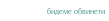бидеме обвинети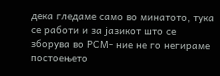дека гледаме само во минатото, тука се работи и за јазикот што се зборува во РСМ- ние не го негираме постоењето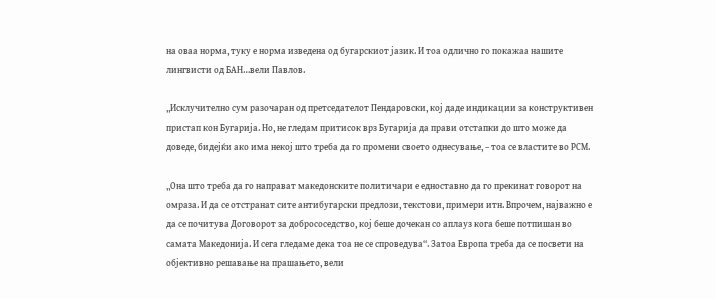на оваа норма, туку е норма изведена од бугарскиот јазик. И тоа одлично го покажаа нашите лингвисти од БАН…вели Павлов.

„Исклучително сум разочаран од претседателот Пендаровски, кој даде индикации за конструктивен пристап кон Бугарија. Но, не гледам притисок врз Бугарија да прави отстапки до што може да доведе, бидејќи ако има некој што треба да го промени своето однесување, – тоа се властите во РСМ.

„Она што треба да го направат македонските политичари е едноставно да го прекинат говорот на омраза. И да се отстранат сите антибугарски предлози, текстови, примери итн. Впрочем, најважно е да се почитува Договорот за добрососедство, кој беше дочекан со аплауз кога беше потпишан во самата Македонија. И сега гледаме дека тоа не се спроведува“. Затоа Европа треба да се посвети на објективно решавање на прашањето, вели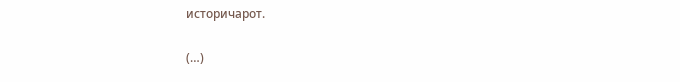историчарот.

(…)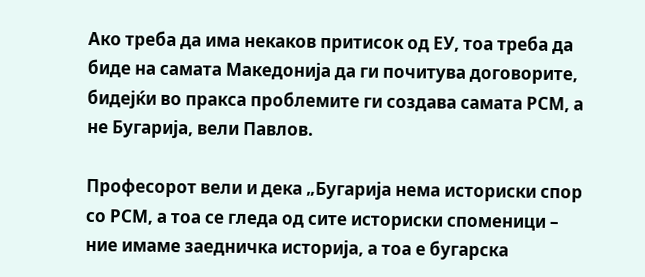Ако треба да има некаков притисок од ЕУ, тоа треба да биде на самата Македонија да ги почитува договорите, бидејќи во пракса проблемите ги создава самата РСМ, а не Бугарија, вели Павлов.

Професорот вели и дека „Бугарија нема историски спор со РСМ, а тоа се гледа од сите историски споменици – ние имаме заедничка историја, а тоа е бугарска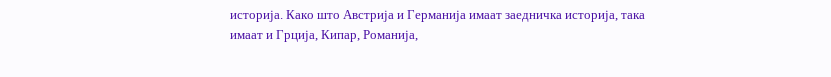историја. Како што Австрија и Германија имаат заедничка историја, така имаат и Грција, Кипар, Романија,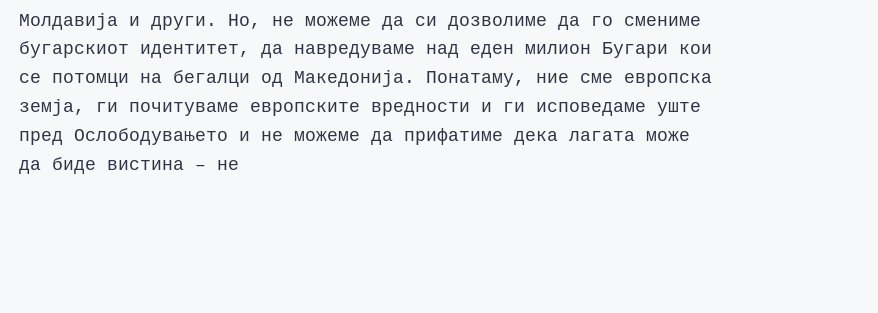Молдавија и други. Но, не можеме да си дозволиме да го смениме бугарскиот идентитет, да навредуваме над еден милион Бугари кои се потомци на бегалци од Македонија. Понатаму, ние сме европска земја, ги почитуваме европските вредности и ги исповедаме уште пред Ослободувањето и не можеме да прифатиме дека лагата може да биде вистина – не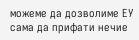можеме да дозволиме ЕУ сама да прифати нечие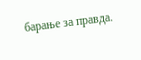барање за правда.